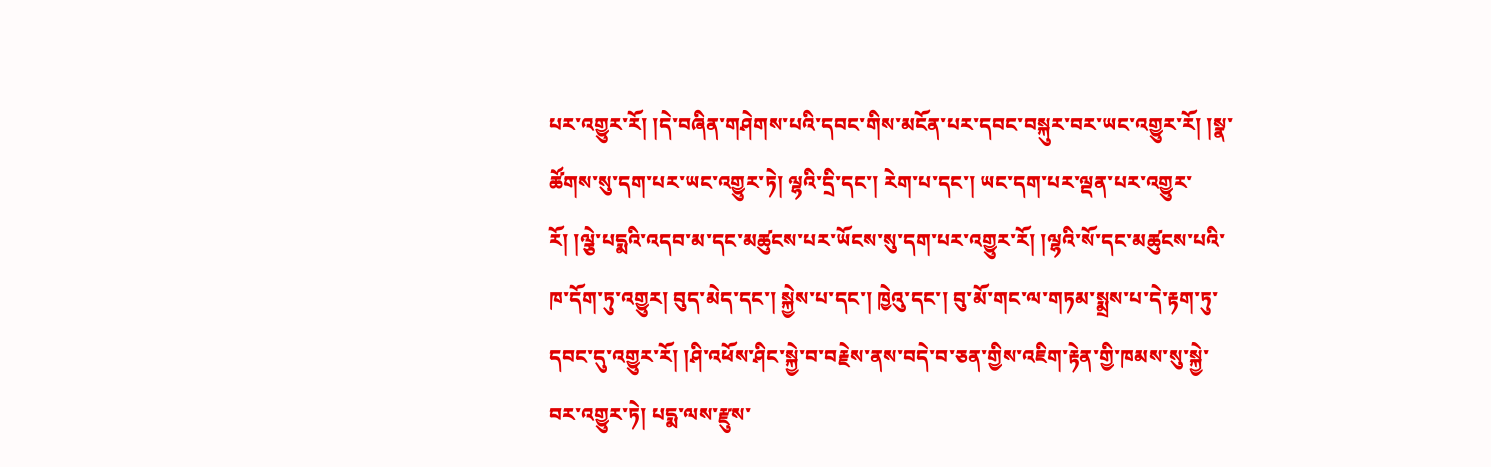པར་འགྱུར་རོ། །དེ་བཞིན་གཤེགས་པའི་དབང་གིས་མངོན་པར་དབང་བསྐུར་བར་ཡང་འགྱུར་རོ། །སྣ་ཚོགས་སུ་དག་པར་ཡང་འགྱུར་ཏེ། ལྷའི་དྲི་དང་། རེག་པ་དང་། ཡང་དག་པར་ལྡན་པར་འགྱུར་རོ། །ལྕེ་པདྨའི་འདབ་མ་དང་མཚུངས་པར་ཡོངས་སུ་དག་པར་འགྱུར་རོ། །ལྷའི་སོ་དང་མཚུངས་པའི་ཁ་དོག་ཏུ་འགྱུར། བུད་མེད་དང་། སྐྱེས་པ་དང་། ཁྱེའུ་དང་། བུ་མོ་གང་ལ་གཏམ་སྨྲས་པ་དེ་རྟག་ཏུ་དབང་དུ་འགྱུར་རོ། །ཤི་འཕོས་ཤིང་སྐྱེ་བ་བརྗེས་ནས་བདེ་བ་ཅན་གྱིས་འཇིག་རྟེན་གྱི་ཁམས་སུ་སྐྱེ་བར་འགྱུར་ཏེ། པདྨ་ལས་རྫུས་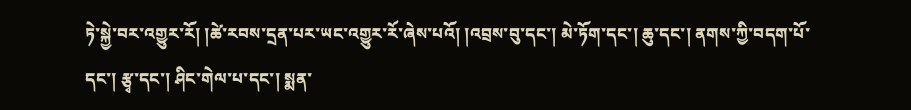ཏེ་སྐྱེ་བར་འགྱུར་རོ། །ཚེ་རབས་དྲན་པར་ཡང་འགྱུར་རོ་ཞེས་པའོ། །འབྲས་བུ་དང་། མེ་ཏོག་དང་། ཆུ་དང་། ནགས་ཀྱི་བདག་པོ་དང་། རྩྭ་དང་། ཤིང་གེལ་པ་དང་། སྨན་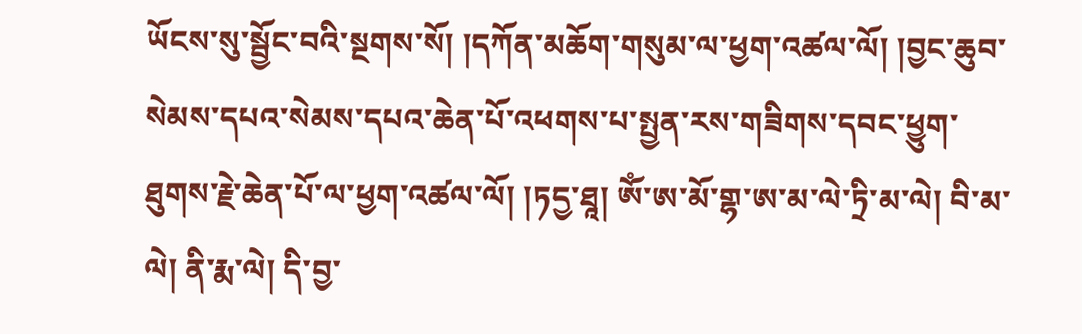ཡོངས་སུ་སྦྱོང་བའི་སྔགས་སོ། །དཀོན་མཆོག་གསུམ་ལ་ཕྱག་འཚལ་ལོ། །བྱང་ཆུབ་སེམས་དཔའ་སེམས་དཔའ་ཆེན་པོ་འཕགས་པ་སྤྱན་རས་གཟིགས་དབང་ཕྱུག་ཐུགས་རྗེ་ཆེན་པོ་ལ་ཕྱག་འཚལ་ལོ། །ཏདྱ་ཐཱ། ཨོཾ་ཨ་མོ་གྷ་ཨ་མ་ལེ་ཏྲི་མ་ལེ། བི་མ་ལེ། ནི་རྨ་ལེ། དི་བྱ་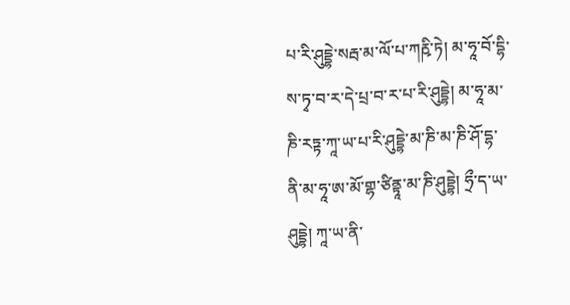པ་རི་ཤུདྡྷེ་སརྦ་མ་ལོ་པ་ཀརྵི་ཏེ། མ་ཧཱ་བོ་དྷི་ས་ཏྭ་བ་ར་དེ་པྲ་བ་ར་པ་རི་ཤུདྡྷེ། མ་ཧཱ་མ་ཎི་རཏྟ་ཀཱ་ཡ་པ་རི་ཤུདྡྷེ་མ་ཎི་མ་ཎི་ཤོ་དྷ་ནི་མ་ཧཱ་ཨ་མོ་གྷ་ཙིནྟཱ་མ་ཎི་ཤུདྡྷེ། ཧྲྀ་ད་ཡ་ཤུདྡྷེ། ཀཱ་ཡ་ནི་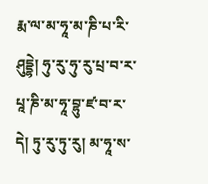རྨ་ལ་མ་ཧཱ་མ་ཎི་པ་རི་ཤུདྡྷེ། ཧུ་རུ་ཧུ་རུ་པྲ་བ་ར་པཱ་ཎི་མ་ཧཱ་བྷུ་ཛ་བ་ར་དེ། ཏུ་རུ་ཏུ་རུ། མ་ཧཱ་ས་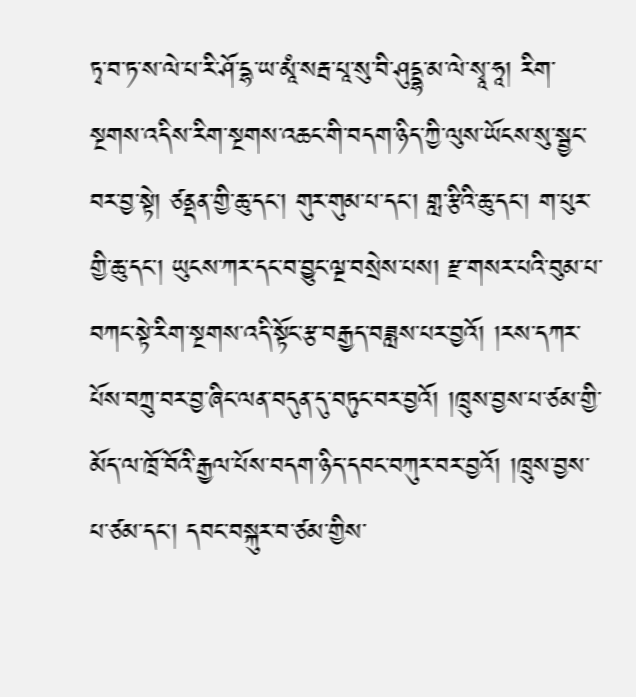ཏྭ་བ་ཏ་ས་ལེ་པ་རི་ཤོ་དྷ་ཡ་མཱཾ་སརྦ་པཱ་སུ་བི་ཤུདྡྷ་མ་ལེ་སྭཱ་ཧཱ། རིག་སྔགས་འདིས་རིག་སྔགས་འཆང་གི་བདག་ཉིད་ཀྱི་ལུས་ཡོངས་སུ་སྦྱང་བར་བྱ་སྟེ། ཙནྡན་གྱི་ཆུ་དང་། གུར་གུམ་པ་དང་། གླ་རྩིའི་ཆུ་དང་། ག་པུར་གྱི་ཆུ་དང་། ཡུངས་ཀར་དང་བ་བྱུང་ལྔ་བསྲེས་པས། རྫ་གསར་པའི་བུམ་པ་བཀང་སྟེ་རིག་སྔགས་འདི་སྟོང་རྩ་བརྒྱད་བཟླས་པར་བྱའོ། །རས་དཀར་པོས་བཀྲུ་བར་བྱ་ཞིང་ལན་བདུན་དུ་བཏུང་བར་བྱའོ། །ཁྲུས་བྱས་པ་ཙམ་གྱི་མོད་ལ་ཁྲོ་བོའི་རྒྱལ་པོས་བདག་ཉིད་དབང་བཀུར་བར་བྱའོ། །ཁྲུས་བྱས་པ་ཙམ་དང་། དབང་བསྐུར་བ་ཙམ་གྱིས་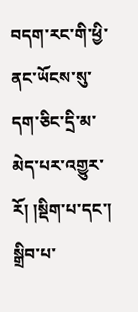བདག་རང་གི་ཕྱི་ནང་ཡོངས་སུ་དག་ཅིང་དྲི་མ་མེད་པར་འགྱུར་རོ། །སྡིག་པ་དང་། སྒྲིབ་པ་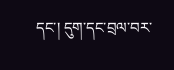དང་། དུག་དང་བྲལ་བར་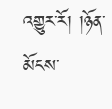འགྱུར་རོ། །ཉོན་མོངས་